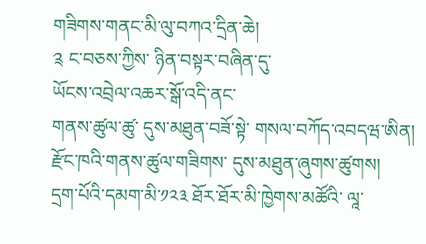གཟིགས་གནང་མི་ལུ་བཀའ་དྲིན་ཆེ།
༉ ང་བཅས་ཀྱིས་ ཉིན་བསྟར་བཞིན་དུ་
ཡོངས་འབྲེལ་འཆར་སྒོ་འདི་ནང་
གནས་ཚུལ་ཚུ་ དུས་མཐུན་བཟོ་སྟེ་ གསལ་བཀོད་འབདཝ་ཨིན།
རྫོང་ཁའི་གནས་ཚུལ་གཟིགས་ དུས་མཐུན་ཞུགས་ཚུགས།
དྲག་པོའི་དམག་མི་༡༢༣ ཐོར་ཐོར་མི་ཁྱེགས་མཚོའི་ ལཱ་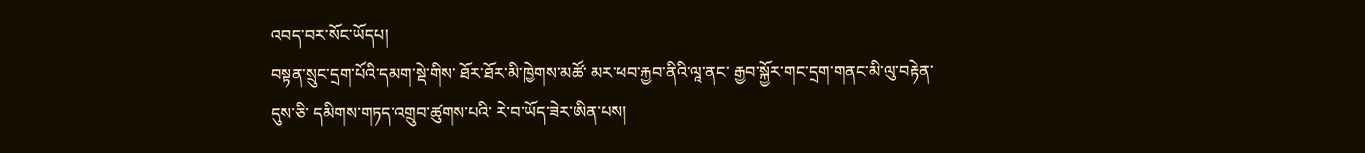འབད་བར་སོང་ཡོདཔ།
བསྟན་སྲུང་དྲག་པོའི་དམག་སྡེ་གིས་ ཐོར་ཐོར་མི་ཁྱེགས་མཚོ་ མར་ཕབ་རྐྱབ་ནིའི་ལཱ་ནང་ རྒྱབ་སྐྱོར་གང་དྲག་གནང་མི་ལུ་བརྟེན་ དུས་ཅི་ དམིགས་གཏད་འགྲུབ་ཚུགས་པའི་ རེ་བ་ཡོད་ཟེར་ཨིན་པས།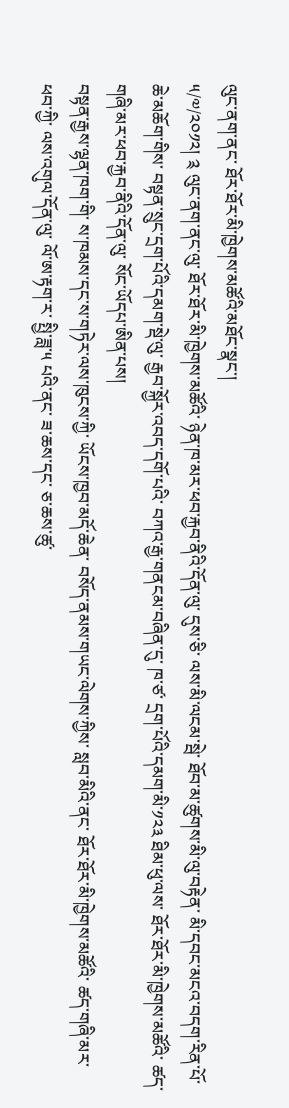ལུང་ནག་ནང་ ཐོར་ཐོར་མི་ཁྱེགས་མཚོའི་མཐོང་སྣང་།
༥/༧/༢༠༡༢། ༉ ལུང་ནག་ནང་ལུ་ ཐོར་ཐོར་མི་ཁྱེགས་མཚོའི་ ཉེན་ཁ་མར་ཕབ་རྐྱབ་ནིའི་དོན་ལུ་ དུས་ཅི་ ལས་མི་ལངམ་སྦེ་ ཐོབ་མ་ཚུགས་མི་ལུ་བརྟེན་ མི་དབང་མངའ་བདག་རིན་པོ་ཆེ་མཆོག་གིས་ བསྟན་སྲུང་དྲག་པོའི་དམག་སྡེ་ལུ་ རྒྱབ་སྐྱོར་འབད་དགོ་པའི་ བཀའ་རྒྱ་གནངམ་བཞིན་དུ་ ཁ་ཙ་ དྲག་པོའི་དམག་མི་༡༢༣ ཐིམ་ཕུ་ལས་ ཐོར་ཐོར་མི་ཁྱེགས་མཚོའི་ ཚད་གཞི་མར་ཕབ་རྐྱབ་ནིའི་དོན་ལུ་ སོང་ཡོདཔ་ཨིན་པས།
བསྟན་རྒྱས་ལྷན་ཁག་གི་ ས་ཁམས་དང་ས་གཏེར་ལས་ཁུངས་ཀྱི་ ཡོངས་ཁྱབ་མདོ་ཆེན་ བསོད་ནམས་གཡང་ལེགས་ཀྱིས་ སླབ་མིའི་ནང་ ཐོར་ཐོར་མི་ཁྱེགས་མཚོའི་ ཚད་གཞི་མར་ཕབ་ཀྱི་ ལས་འགུལ་དོན་ལུ་ ལོ་ཨ་རྟག་ར་ སྤྱི་ཟླ་༥ པའི་ནང་ ཟ་ཆས་དང་ ཅ་ཆས་ཚུ་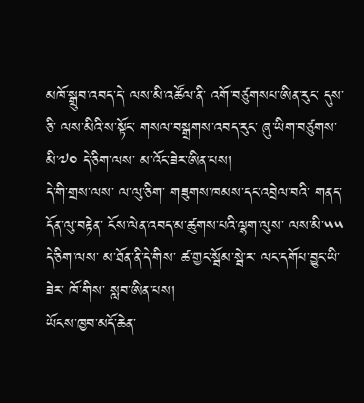མཁོ་སྒྲུབ་འབད་དེ་ ལས་མི་འཚོལ་ནི་ འགོ་བཙུགསཔ་ཨིན་རུང་ དུས་ཅི་ ལས་མིའི་ས་སྟོང་ གསལ་བསྒྲགས་འབད་རུང་ ཞུ་ཡིག་བཙུགས་མི་༧༠ དེ་ཅིག་ལས་ མ་འོང་ཟེར་ཨིན་པས།
དེ་གི་གྲས་ལས་ ལ་ལུ་ཅིག་ གཟུགས་ཁམས་དང་འབྲེལ་བའི་ གནད་དོན་ལུ་བརྟེན་ ངོས་ལེན་འབད་མ་ཚུགས་པའི་ལྷག་ལུས་ ལས་མི་༥༥ དེ་ཅིག་ལས་ མ་ཐོན་ནི་དེ་གིས་ ཚ་གྱང་སྦོམ་སྦེ་ར་ ལང་དགོཔ་བྱུང་ཡི་ཟེར་ ཁོ་གིས་ སླབ་ཨིན་པས།
ཡོངས་ཁྱབ་མདོ་ཆེན་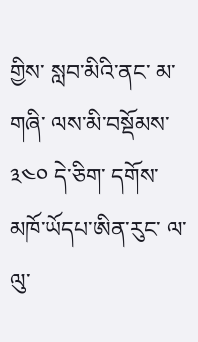གྱིས་ སླབ་མིའི་ནང་ མ་གཞི་ ལས་མི་བསྡོམས་༣༤༠ དེ་ཅིག་ དགོས་མཁོ་ཡོདཔ་ཨིན་རུང་ ལ་ལུ་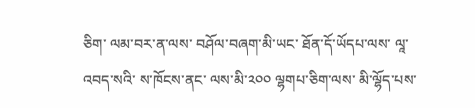ཅིག་ ལམ་བར་ན་ལས་ བཤོལ་བཞག་མི་ཡང་ ཐོན་དོ་ཡོདཔ་ལས་ ལཱ་འབད་སའི་ ས་ཁོངས་ནང་ ལས་མི་༢༠༠ ལྷགཔ་ཅིག་ལས་ མི་ལྷོད་པས་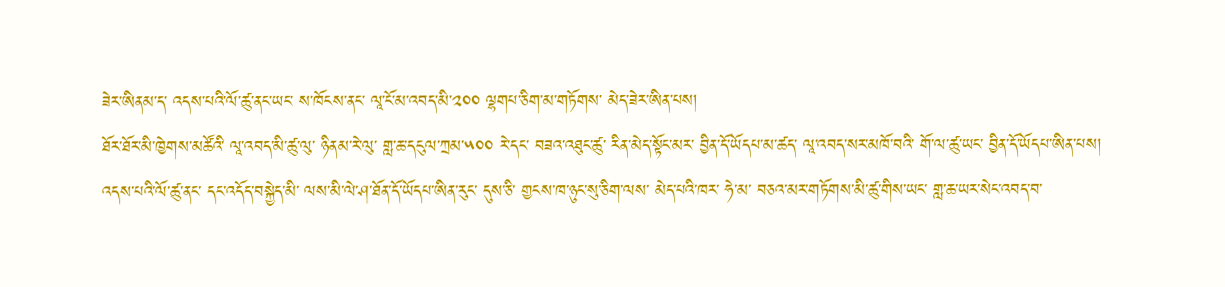ཟེར་ཨིནམ་ད་ འདས་པའི་ལོ་ཚུ་ནང་ཡང་ ས་ཁོངས་ནང་ ལཱ་ངོ་མ་འབད་མི་༢༠༠ ལྷགཔ་ཅིག་མ་གཏོགས་ མེད་ཟེར་ཨིན་པས།
ཐོར་ཐོར་མི་ཁྱེགས་མཚོའི་ ལཱ་འབད་མི་ཚུ་ལུ་ ཉིནམ་རེ་ལུ་ གླ་ཆ་དངུལ་ཀྲམ་༥༠༠ རེ་དང་ བཟའ་འཐུང་ཚུ་ རིན་མེད་སྟོང་མར་ བྱིན་དོ་ཡོདཔ་མ་ཚད་ ལཱ་འབད་སར་མཁོ་བའི་ གོ་ལ་ཚུ་ཡང་ བྱིན་དོ་ཡོདཔ་ཨིན་པས།
འདས་པའི་ལོ་ཚུ་ནང་ དང་འདོད་བསྐྱེད་མི་ ལས་མི་ལེ་ཤ་ཐོན་དོ་ཡོདཔ་ཨིན་རུང་ དུས་ཅི་ གྱངས་ཁ་ཉུང་སུ་ཅིག་ལས་ མེད་པའི་ཁར་ ཧེ་མ་ བཅའ་མར་གཏོགས་མི་ཚུ་གིས་ཡང་ གླ་ཆ་ཡར་སེང་འབད་བ་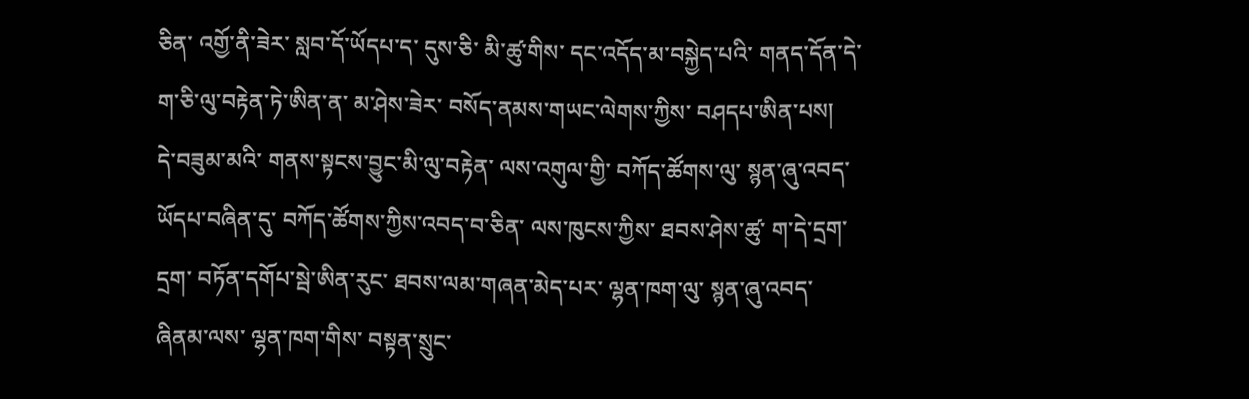ཅིན་ འགྱོ་ནི་ཟེར་ སླབ་དོ་ཡོདཔ་ད་ དུས་ཅི་ མི་ཚུ་གིས་ དང་འདོད་མ་བསྐྱེད་པའི་ གནད་དོན་དེ་ ག་ཅི་ལུ་བརྟེན་ཏེ་ཨིན་ན་ མ་ཤེས་ཟེར་ བསོད་ནམས་གཡང་ལེགས་ཀྱིས་ བཤདཔ་ཨིན་པས།
དེ་བཟུམ་མའི་ གནས་སྟངས་བྱུང་མི་ལུ་བརྟེན་ ལས་འགུལ་གྱི་ བཀོད་ཚོགས་ལུ་ སྙན་ཞུ་འབད་ཡོདཔ་བཞིན་དུ་ བཀོད་ཚོགས་ཀྱིས་འབད་བ་ཅིན་ ལས་ཁུངས་ཀྱིས་ ཐབས་ཤེས་ཚུ་ ག་དེ་དྲག་དྲག་ བཏོན་དགོཔ་སྦེ་ཨིན་རུང་ ཐབས་ལམ་གཞན་མེད་པར་ ལྷན་ཁག་ལུ་ སྙན་ཞུ་འབད་ཞིནམ་ལས་ ལྷན་ཁག་གིས་ བསྟན་སྲུང་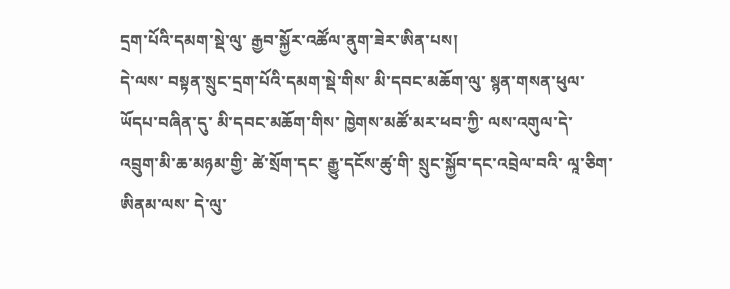དྲག་པོའི་དམག་སྡེ་ལུ་ རྒྱབ་སྐྱོར་འཚོལ་ནུག་ཟེར་ཨིན་པས།
དེ་ལས་ བསྟན་སྲུང་དྲག་པོའི་དམག་སྡེ་གིས་ མི་དབང་མཆོག་ལུ་ སྙན་གསན་ཕུལ་ཡོདཔ་བཞིན་དུ་ མི་དབང་མཆོག་གིས་ ཁྱེགས་མཚོ་མར་ཕབ་ཀྱི་ ལས་འགུལ་དེ་ འབྲུག་མི་ཆ་མཉམ་གྱི་ ཚེ་སྲོག་དང་ རྒྱུ་དངོས་ཚུ་གི་ སྲུང་སྐྱོབ་དང་འབྲེལ་བའི་ ལཱ་ཅིག་ཨིནམ་ལས་ དེ་ལུ་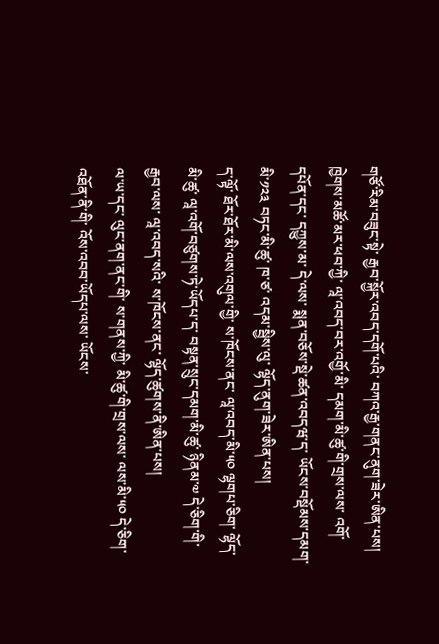གཙོ་རིམ་བཟུང་སྟེ་ རྒྱབ་སྐྱོར་འབད་དགོ་པའི་ བཀའ་རྒྱ་གནང་ནུག་ཟེར་ཨིན་པས།
ཁྱེགས་མཚོ་མར་ཕབ་ཀྱི་ ལཱ་འབད་བར་འགྱོ་མི་ དམག་མི་ཚུ་གི་གྲས་ལས་ འགོ་དཔོན་དང་ དཀྱུས་མ་ དེ་ལས་ སྨན་བཅོས་སྡེ་ཚན་འབདཝ་ད་ ཡོངས་བསྡོམས་དམག་མི་༡༢༣ བཏང་མི་ཚུ་ ཁ་ཙ་ འདམ་སྦྱིས་ལུ་ ལྷོད་ནུག་ཟེར་ཨིན་པས།
ད་ལྟོ་ ཐོར་ཐོར་མི་ལས་འགུལ་གྱི་ ས་ཁོངས་ནང་ ལཱ་འབད་མི་༥༠ ལྷགཔ་ཅིག་ ལྷོད་མི་ཚུ་ ལཱ་འགོ་བཙུགས་ཏེ་ཡོདཔ་ད་ བསྟན་སྲུང་དམག་མི་ཚུ་ ཉིནམ་༧ དེ་ཅིག་གི་རྒྱབ་ལས་ ལཱ་འབད་སའི་ ས་ཁོངས་ནང་ ལྷོད་ཚུགས་ནི་ཨིན་པས།
ལ་ཡ་དང་ ལུང་ནག་ནང་གི་ ས་གནས་ཀྱི་ མི་ཚུ་གི་གྲས་ལས་ ལས་མི་༥༠ དེ་ཅིག་ འཐོན་ནི་གི་ འོས་འབབ་ཡོདཔ་ལས་ ཡོངས་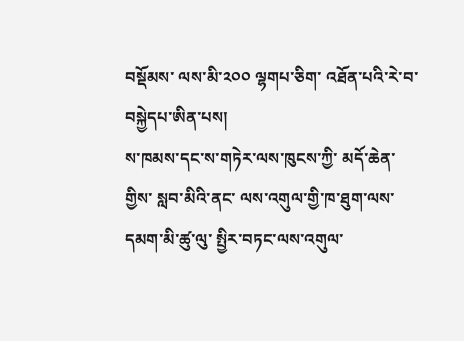བསྡོམས་ ལས་མི་༢༠༠ ལྷགཔ་ཅིག་ འཐོན་པའི་རེ་བ་བསྐྱེདཔ་ཨིན་པས།
ས་ཁམས་དང་ས་གཏེར་ལས་ཁུངས་ཀྱི་ མདོ་ཆེན་གྱིས་ སླབ་མིའི་ནང་ ལས་འགུལ་གྱི་ཁ་ཐུག་ལས་ དམག་མི་ཚུ་ལུ་ སྤྱིར་བཏང་ལས་འགུལ་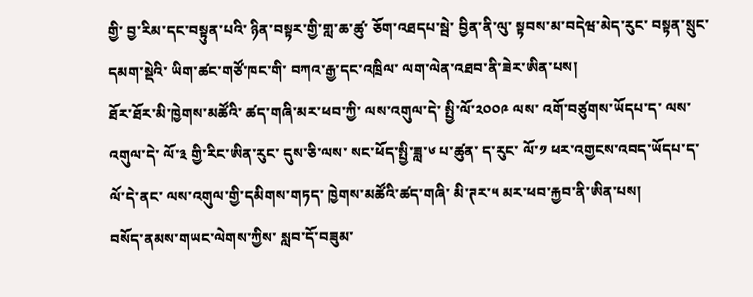གྱི་ བྱ་རིམ་དང་བསྟུན་པའི་ ཉིན་བསྟར་གྱི་གླ་ཆ་ཚུ་ ཅོག་འཐདཔ་སྦེ་ བྱིན་ནི་ལུ་ སྟབས་མ་བདེཝ་མེད་རུང་ བསྟན་སྲུང་དམག་སྡེའི་ ཡིག་ཚང་གཙོ་ཁང་གི་ བཀའ་རྒྱ་དང་འཁྲིལ་ ལག་ལེན་འཐབ་ནི་ཟེར་ཨིན་པས།
ཐོར་ཐོར་མི་ཁྱེགས་མཚོའི་ ཚད་གཞི་མར་ཕབ་ཀྱི་ ལས་འགུལ་དེ་ སྤྱི་ལོ་༢༠༠༩ ལས་ འགོ་བཙུགས་ཡོདཔ་ད་ ལས་འགུལ་དེ་ ལོ་༣ གྱི་རིང་ཨིན་རུང་ དུས་ཅི་ལས་ སང་ཕོད་སྤྱི་ཟླ་༦ པ་ཚུན་ ད་རུང་ ལོ་༡ ཕར་འགྱངས་འབད་ཡོདཔ་ད་ ལོ་དེ་ནང་ ལས་འགུལ་གྱི་དམིགས་གཏད་ ཁྱེགས་མཚོའི་ཚད་གཞི་ མི་ཊར་༥ མར་ཕབ་རྐྱབ་ནི་ཨིན་པས།
བསོད་ནམས་གཡང་ལེགས་ཀྱིས་ སླབ་དོ་བཟུམ་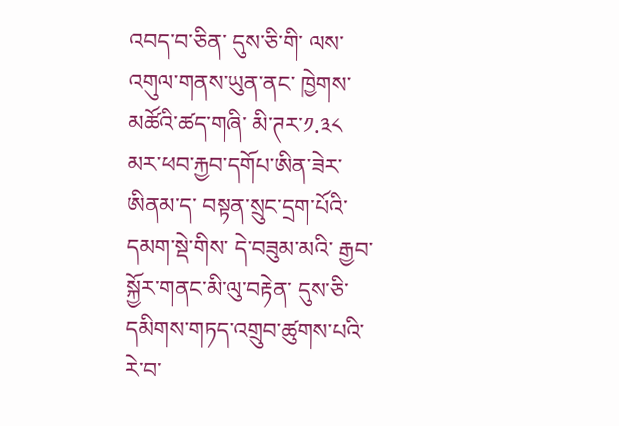འབད་བ་ཅིན་ དུས་ཅི་གི་ ལས་འགུལ་གནས་ཡུན་ནང་ ཁྱེགས་མཚོའི་ཚད་གཞི་ མི་ཊར་༡.༣༨ མར་ཕབ་རྐྱབ་དགོཔ་ཨིན་ཟེར་ཨིནམ་ད་ བསྟན་སྲུང་དྲག་པོའི་དམག་སྡེ་གིས་ དེ་བཟུམ་མའི་ རྒྱབ་སྐྱོར་གནང་མི་ལུ་བརྟེན་ དུས་ཅི་ དམིགས་གཏད་འགྲུབ་ཚུགས་པའི་ རེ་བ་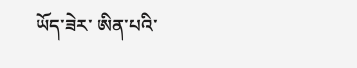ཡོད་ཟེར་ ཨིན་པའི་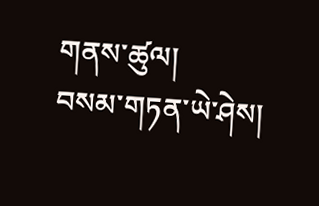གནས་ཚུལ།
བསམ་གཏན་ཡེ་ཤེས།